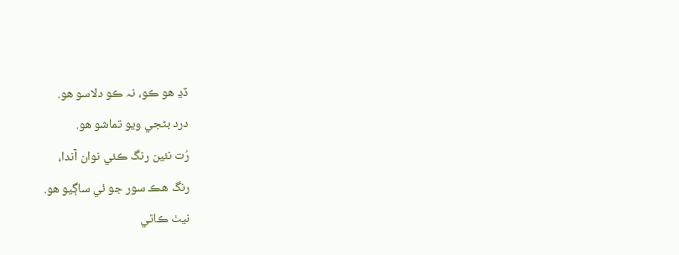ڏڍ ھو ڪو، نہ ڪو دلاسو ھو.
درد بڻجي ويو تماشو ھو.
رُت نئين رنگ ڪئي نوان آندا،
رنگ ھڪ سور جو ئي ساڳيو ھو.
نيٺ ڪاٿي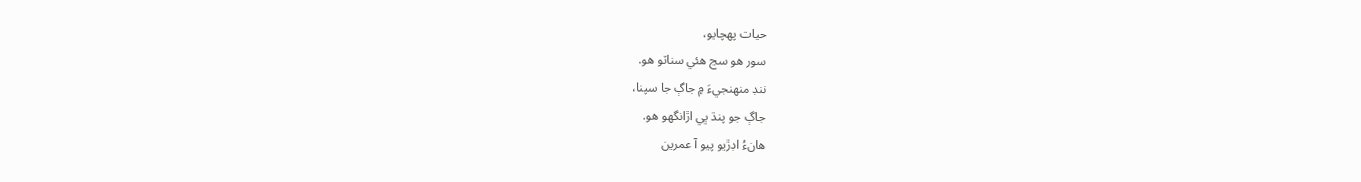حيات پھچايو،
سور ھو سڃ ھئي سناٽو ھو.
ننڊ منھنجيءَ ۾ جاڳ جا سپنا،
جاڳ جو پنڌ ڀي اڙانگهو ھو.
ھانءُ اڊڙيو پيو آ عمرين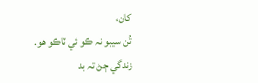کان،
تُن سيبو نہ ڪو ئي ٽاڪو ھو.
زندگي ڄڻ تہ بد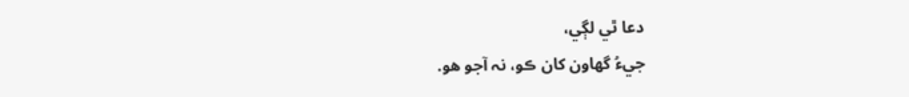دعا ٿي لڳي،
جيءُ گهاون کان ڪو، نہ آجو ھو.